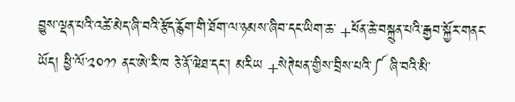བྱུས་ལྡན་པའི་འཚེ་མེད་ཞི་བའི་རྩོད་རྙོག་གི་ཐོག་ལ་ཉམས་ཞིབ་དང་ཡིག་ཆ་ +ཕོན་ཆེ་བསྐྲུན་པའི་རྒྱབ་སྐྱོར་གནང་ཡོད། ཕྱི་ལོ་༢༠༡༡ ནང་ཨེ་རི་ཁ ཅེ་ནོ་ཝེཐ་དང་། མརིཡ +སེཊེཕན་གྱིས་བྲིས་པའི་༼ ཞི་བའི་མི་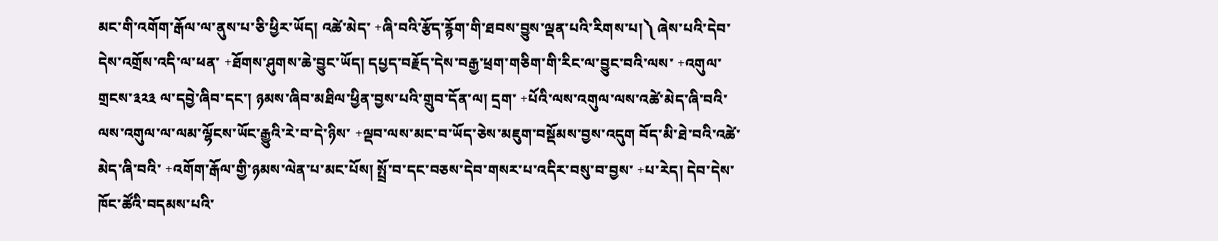མང་གི་འགོག་རྒོལ་ལ་ནུས་པ་ཅི་ཕྱིར་ཡོད། འཚེ་མེད་ +ཞི་བའི་རྩོད་རྙོག་གི་ཐབས་བྱུས་ལྡན་པའི་རིགས་པ།༽ ཞེས་པའི་དེབ་དེས་འགྲོས་འདི་ལ་ཕན་ +ཐོགས་ཤུགས་ཆེ་བྱུང་ཡོད། དཔྱད་བརྗོད་དེས་བརྒྱ་ཕྲག་གཅིག་གི་རིང་ལ་བྱུང་བའི་ལས་ +འགུལ་གྲངས་༣༢༣ ལ་དབྱེ་ཞིབ་དང་། ཉམས་ཞིབ་མཐིལ་ཕྱིན་བྱས་པའི་གྲུབ་དོན་ལ། དྲག་ +པོའི་ལས་འགུལ་ལས་འཚེ་མེད་ཞི་བའི་ལས་འགུལ་ལ་ལམ་ལྷོངས་ཡོང་རྒྱུའི་རེ་བ་དེ་ཉིས་ +ལྡབ་ལས་མང་བ་ཡོད་ཅེས་མཇུག་བསྡོམས་བྱས་འདུག བོད་མི་ཐེ་བའི་འཚེ་མེད་ཞི་བའི་ +འགོག་རྒོལ་གྱི་ཉམས་ལེན་པ་མང་པོས། སྤྲོ་བ་དང་བཅས་དེབ་གསར་པ་འདིར་བསུ་བ་བྱས་ +པ་རེད། དེབ་དེས་ཁོང་ཚོའི་བདམས་པའི་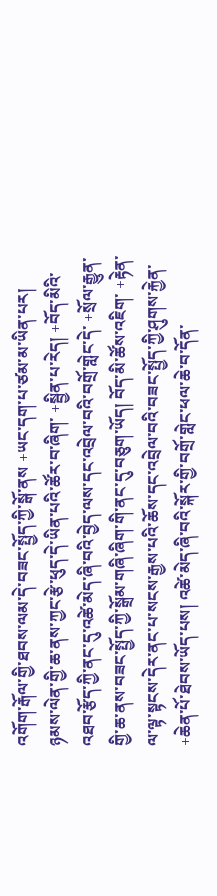འགོག་རྒོལ་གྱི་ཐབས་ལམ་དེ་བཟང་སྤྱོད་ཀྱི་སྒོ་ནས +ཡང་དག་པ་ཙམ་མ་ཡིན་པར། ཉམས་ལེན་གྱི་ཆ་ནས་ཀྱང་རྩེ་ཕུད་དེ་ཡིན་པའི་ཚོར་བ་ཞིག་ +སྦྱིན་པ་རེད། +བོད་མིའི་འཐབ་རྩོད་ཀྱི་ནང་དུ་འཚེ་མེད་ཞི་བའི་བྱེད་ལས་དང་འབྲེལ་བའི་བགྲོ་གླེང་དེ་ +སྲོལ་རྒྱུན་གྱི་ཆ་ནས་བཟང་སྤྱོད་ཀྱི་སྒྲོམ་གཞི་ཞིག་གི་ནང་དུ་བཅུག་ཡོད། བོད་མི་ཚོས་འཇིག་ +རྟེན་ལ་ལྟ་སྟངས་དེར་ནང་པ་སངས་རྒྱས་པའི་ཆོས་དང་འབྲེལ་བའི་བཟང་སྤྱོད་ཀྱི་ཤུགས་རྐྱེན་ +ཆེན་པོ་ཐེབས་ཡོད་པས། འཚེ་མེད་ཞི་བའི་སྐོར་གྱི་བགྲོ་གླེང་ཕལ་ཆེ་བ་དོན་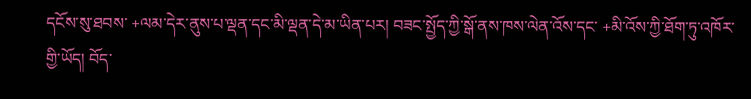དངོས་སུ་ཐབས་ +ལམ་དེར་ནུས་པ་ལྡན་དང་མི་ལྡན་དེ་མ་ཡིན་པར། བཟང་སྤྱོད་ཀྱི་སྒོ་ནས་ཁས་ལེན་འོས་དང་ +མི་འོས་ཀྱི་ཐོག་ཏུ་འཁོར་གྱི་ཡོད། བོད་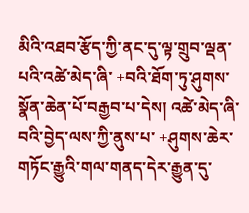མིའི་འཐབ་རྩོད་ཀྱི་ནང་དུ་ལྟ་གྲུབ་ལྡན་པའི་འཚེ་མེད་ཞི་ +བའི་ཐོག་ཏུ་ཤུགས་སྣོན་ཆེན་པོ་བརྒྱབ་པ་དེས། འཚེ་མེད་ཞི་བའི་བྱེད་ལས་ཀྱི་ནུས་པ་ +ཤུགས་ཆེར་གཏོང་རྒྱུའི་གལ་གནད་དེར་རྒྱུན་དུ་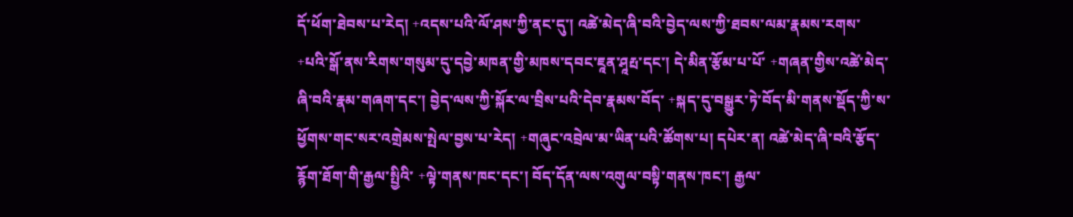དོ་ཕོག་ཐེབས་པ་རེད། +འདས་པའི་ལོ་ཤས་ཀྱི་ནང་དུ་། འཚེ་མེད་ཞི་བའི་བྱེད་ལས་ཀྱི་ཐབས་ལམ་རྣམས་རགས་ +པའི་སྒོ་ནས་རིགས་གསུམ་དུ་དབྱེ་མཁན་གྱི་མཁས་དབང་ཇཱན་ཤཱརྤ་དང་། དེ་མིན་རྩོམ་པ་པོ་ +གཞན་གྱིས་འཚེ་མེད་ཞི་བའི་རྣམ་གཞག་དང་། བྱེད་ལས་ཀྱི་སྐོར་ལ་བྲིས་པའི་དེབ་རྣམས་བོད་ +སྐད་དུ་བསྒྱུར་ཏེ་བོད་མི་གནས་སྡོད་ཀྱི་ས་ཕྱོགས་གང་སར་འགྲེམས་སྤེལ་བྱས་པ་རེད། +གཞུང་འབྲེལ་མ་ཡིན་པའི་ཚོགས་པ། དཔེར་ན། འཚེ་མེད་ཞི་བའི་རྩོད་རྙོག་ཐོག་གི་རྒྱལ་སྤྱིའི་ +ལྟེ་གནས་ཁང་དང་། བོད་དོན་ལས་འགུལ་བསྟི་གནས་ཁང་། རྒྱལ་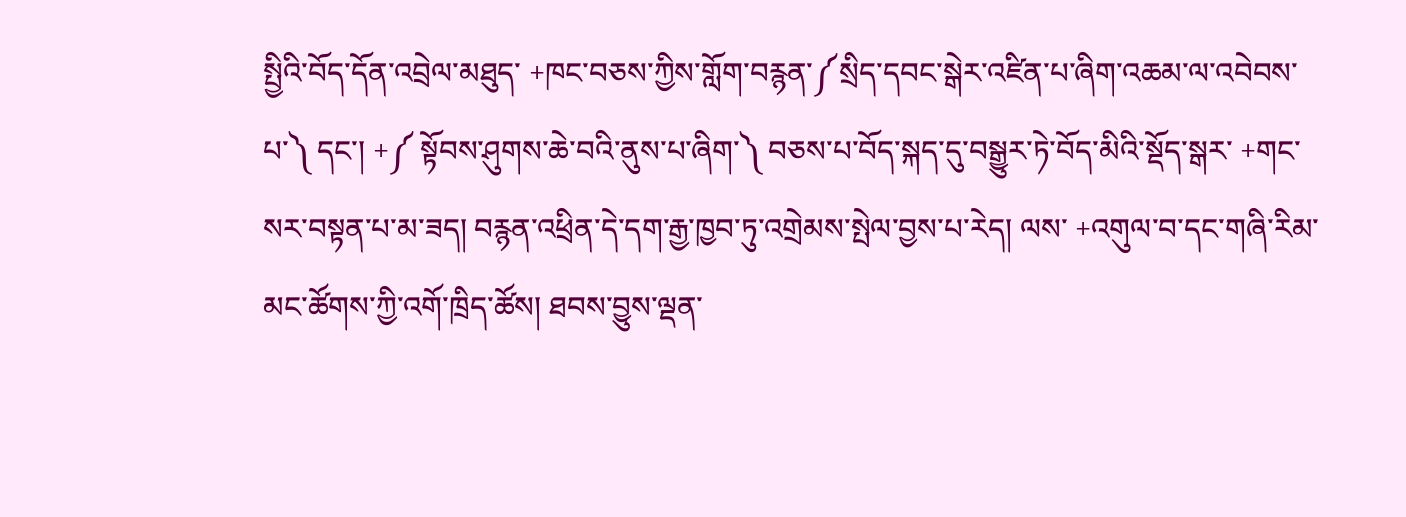སྤྱིའི་བོད་དོན་འབྲེལ་མཐུད་ +ཁང་བཅས་ཀྱིས་གློག་བརྙན་༼སྲིད་དབང་སྒེར་འཛིན་པ་ཞིག་འཆམ་ལ་འབེབས་པ་༽ དང་། +༼ སྟོབས་ཤུགས་ཆེ་བའི་ནུས་པ་ཞིག་༽ བཅས་པ་བོད་སྐད་དུ་བསྒྱུར་ཏེ་བོད་མིའི་སྡོད་སྒར་ +གང་སར་བསྟན་པ་མ་ཟད། བརྙན་འཕྲིན་དེ་དག་རྒྱ་ཁྱབ་ཏུ་འགྲེམས་སྤེལ་བྱས་པ་རེད། ལས་ +འགུལ་བ་དང་གཞི་རིམ་མང་ཚོགས་ཀྱི་འགོ་ཁྲིད་ཚོས། ཐབས་བྱུས་ལྡན་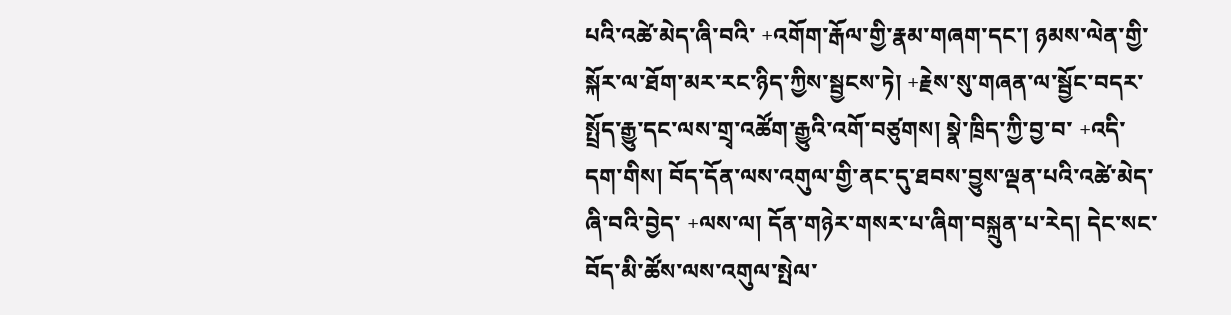པའི་འཚེ་མེད་ཞི་བའི་ +འགོག་རྒོལ་གྱི་རྣམ་གཞག་དང་། ཉམས་ལེན་གྱི་སྐོར་ལ་ཐོག་མར་རང་ཉིད་ཀྱིས་སྦྱངས་ཏེ། +རྗེས་སུ་གཞན་ལ་སྦྱོང་བདར་སྤྲོད་རྒྱུ་དང་ལས་གྲྭ་འཚོག་རྒྱུའི་འགོ་བཙུགས། སྣེ་ཁྲིད་ཀྱི་བྱ་བ་ +འདི་དག་གིས། བོད་དོན་ལས་འགུལ་གྱི་ནང་དུ་ཐབས་བྱུས་ལྡན་པའི་འཚེ་མེད་ཞི་བའི་བྱེད་ +ལས་ལ། དོན་གཉེར་གསར་པ་ཞིག་བསྐྲུན་པ་རེད། དེང་སང་བོད་མི་ཚོས་ལས་འགུལ་སྤེལ་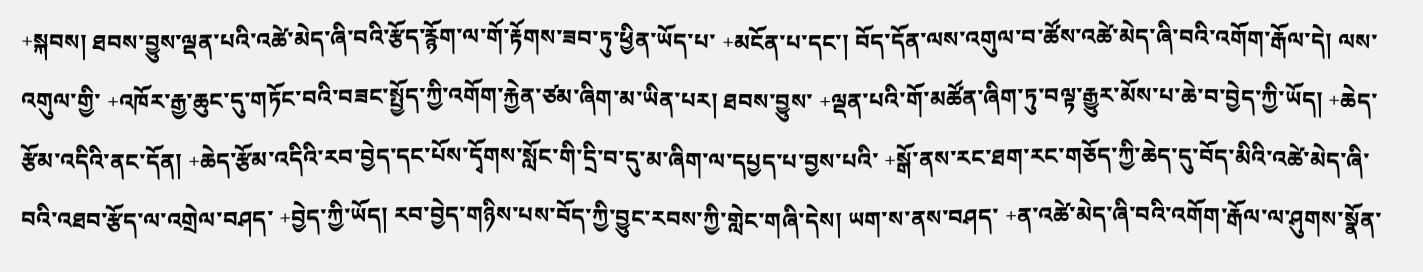+སྐབས། ཐབས་བྱུས་ལྡན་པའི་འཚེ་མེད་ཞི་བའི་རྩོད་རྙོག་ལ་གོ་རྟོགས་ཟབ་ཏུ་ཕྱིན་ཡོད་པ་ +མངོན་པ་དང་། བོད་དོན་ལས་འགུལ་བ་ཚོས་འཚེ་མེད་ཞི་བའི་འགོག་རྒོལ་དེ། ལས་འགུལ་གྱི་ +འཁོར་རྒྱ་ཆུང་དུ་གཏོང་བའི་བཟང་སྤྱོད་ཀྱི་འགོག་རྐྱེན་ཙམ་ཞིག་མ་ཡིན་པར། ཐབས་བྱུས་ +ལྡན་པའི་གོ་མཚོན་ཞིག་ཏུ་བལྟ་རྒྱུར་མོས་པ་ཆེ་བ་བྱེད་ཀྱི་ཡོད། +ཆེད་རྩོམ་འདིའི་ནང་དོན། +ཆེད་རྩོམ་འདིའི་རབ་བྱེད་དང་པོས་དྭོགས་སློང་གི་དྲི་བ་དུ་མ་ཞིག་ལ་དཔྱད་པ་བྱས་པའི་ +སྒོ་ནས་རང་ཐག་རང་གཅོད་ཀྱི་ཆེད་དུ་བོད་མིའི་འཚེ་མེད་ཞི་བའི་འཐབ་རྩོད་ལ་འགྲེལ་བཤད་ +བྱེད་ཀྱི་ཡོད། རབ་བྱེད་གཉིས་པས་བོད་ཀྱི་བྱུང་རབས་ཀྱི་གླེང་གཞི་དེས། ཡག་ས་ནས་བཤད་ +ན་འཚེ་མེད་ཞི་བའི་འགོག་རྒོལ་ལ་ཤུགས་སྣོན་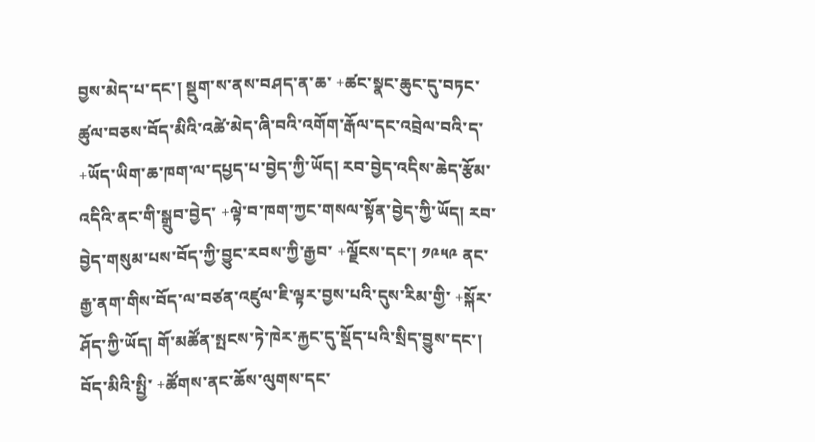བྱས་མེད་པ་དང་། སྡུག་ས་ནས་བཤད་ན་ཆ་ +ཚང་སྣང་ཆུང་དུ་བཏང་ཚུལ་བཅས་བོད་མིའི་འཚེ་མེད་ཞི་བའི་འགོག་རྒོལ་དང་འབྲེལ་བའི་ད་ +ཡོད་ཡིག་ཆ་ཁག་ལ་དཔྱད་པ་བྱེད་ཀྱི་ཡོད། རབ་བྱེད་འདིས་ཆེད་རྩོམ་འདིའི་ནང་གི་སྒྲུབ་བྱེད་ +ལྟེ་བ་ཁག་ཀྱང་གསལ་སྟོན་བྱེད་ཀྱི་ཡོད། རབ་བྱེད་གསུམ་པས་བོད་ཀྱི་བྱུང་རབས་ཀྱི་རྒྱབ་ +ལྗོངས་དང་། ༡༩༥༩ ནང་རྒྱ་ནག་གིས་བོད་ལ་བཙན་འཛུལ་ཇི་ལྟར་བྱས་པའི་དུས་རིམ་གྱི་ +སྐོར་ཤོད་ཀྱི་ཡོད། གོ་མཚོན་སྤངས་ཏེ་ཁེར་རྐྱང་དུ་སྡོད་པའི་སྲིད་བྱུས་དང་། བོད་མིའི་སྤྱི་ +ཚོགས་ནང་ཆོས་ལུགས་དང་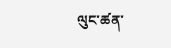ལུང་ཚན་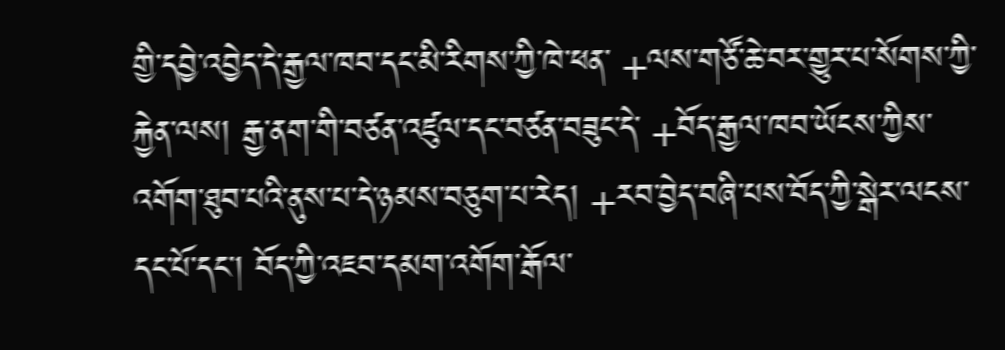གྱི་དབྱེ་འབྱེད་དེ་རྒྱལ་ཁབ་དང་མི་རིགས་ཀྱི་ཁེ་ཕན་ +ལས་གཙོ་ཆེ་བར་གྱུར་པ་སོགས་ཀྱི་རྐྱེན་ལས། རྒྱ་ནག་གི་བཙན་འཛུལ་དང་བཙན་བཟུང་དེ་ +བོད་རྒྱལ་ཁབ་ཡོངས་ཀྱིས་འགོག་ཐུབ་པའི་ནུས་པ་དེ་ཉམས་བཅུག་པ་རེད། +རབ་བྱེད་བཞི་པས་བོད་ཀྱི་སྒེར་ལངས་དང་པོ་དང་། བོད་ཀྱི་འཇབ་དམག་འགོག་རྒོལ་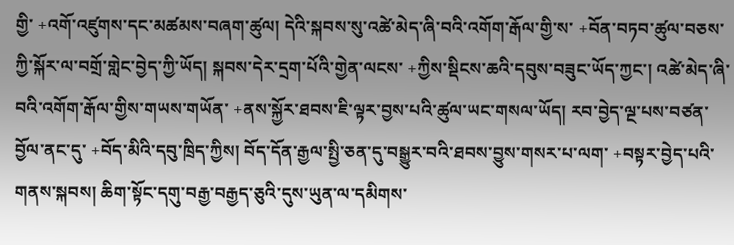གྱི་ +འགོ་འཛུགས་དང་མཚམས་བཞག་ཚུལ། དེའི་སྐབས་སུ་འཚེ་མེད་ཞི་བའི་འགོག་རྒོལ་གྱི་ས་ +བོན་བཏབ་ཚུལ་བཅས་ཀྱི་སྐོར་ལ་བགྲོ་གླེང་བྱེད་ཀྱི་ཡོད། སྐབས་དེར་དྲག་པོའི་གྱེན་ལངས་ +ཀྱིས་སྡིངས་ཆའི་དབུས་བཟུང་ཡོད་ཀྱང་། འཚེ་མེད་ཞི་བའི་འགོག་རྒོལ་གྱིས་གཡས་གཡོན་ +ནས་སྐྱོར་ཐབས་ཇི་ལྟར་བྱས་པའི་ཚུལ་ཡང་གསལ་ཡོད། རབ་བྱེད་ལྔ་པས་བཙན་བྱོལ་ནང་དུ་ +བོད་མིའི་དབུ་ཁྲིད་ཀྱིས། བོད་དོན་རྒྱལ་སྤྱི་ཅན་དུ་བསྒྱུར་བའི་ཐབས་བྱུས་གསར་པ་ལག་ +བསྟར་བྱེད་པའི་གནས་སྐབས། ཆིག་སྟོང་དགུ་བརྒྱ་བརྒྱད་ཅུའི་དུས་ཡུན་ལ་དམིགས་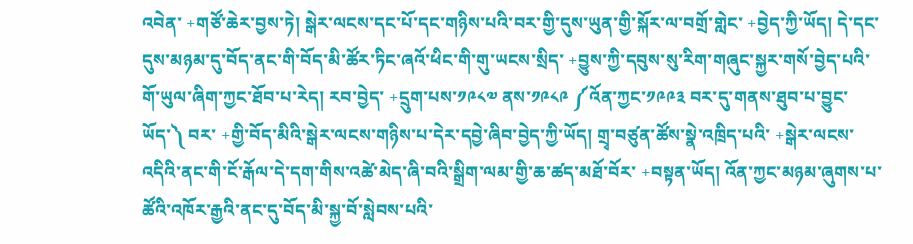འབེན་ +གཙོ་ཆེར་བྱས་ཏེ། སྒེར་ལངས་དང་པོ་དང་གཉིས་པའི་བར་གྱི་དུས་ཡུན་གྱི་སྐོར་ལ་བགྲོ་གླེང་ +བྱེད་ཀྱི་ཡོད། དེ་དང་དུས་མཉམ་དུ་བོད་ནང་གི་བོད་མི་ཚོར་ཏིང་ཞའོ་ཕིང་གི་གུ་ཡངས་སྲིད་ +བྱུས་ཀྱི་དབུས་སུ་རིག་གཞུང་སྐྱར་གསོ་བྱེད་པའི་གོ་ཡུལ་ཞིག་ཀྱང་ཐོབ་པ་རེད། རབ་བྱེད་ +དྲུག་པས་༡༩༨༧ ནས་༡༩༨༩ ༼འོན་ཀྱང་༡༩༩༣ བར་དུ་གནས་ཐུབ་པ་བྱུང་ཡོད་༽ བར་ +གྱི་བོད་མིའི་སྒེར་ལངས་གཉིས་པ་དེར་དབྱེ་ཞིབ་བྱེད་ཀྱི་ཡོད། གྲྭ་བཙུན་ཚོས་སྣེ་འཁྲིད་པའི་ +སྒེར་ལངས་འདིའི་ནང་གི་ངོ་རྒོལ་དེ་དག་གིས་འཚེ་མེད་ཞི་བའི་སྒྲིག་ལམ་གྱི་ཆ་ཚད་མཐོ་བོར་ +བསྟན་ཡོད། འོན་ཀྱང་མཉམ་ཞུགས་པ་ཚོའི་འཁོར་རྒྱའི་ནང་དུ་བོད་མི་སྐྱ་བོ་སླེབས་པའི་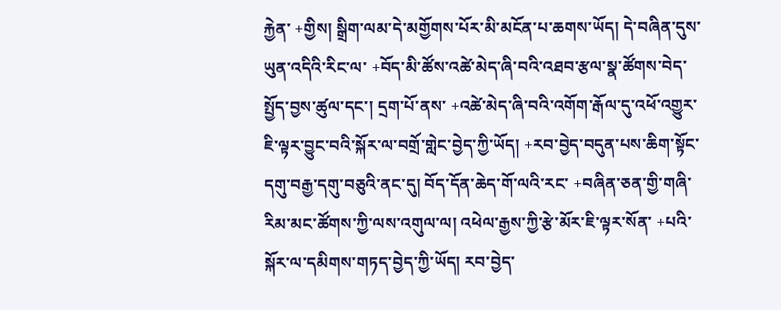རྐྱེན་ +གྱིས། སྒྲིག་ལམ་དེ་མགྱོགས་པོར་མི་མངོན་པ་ཆགས་ཡོད། དེ་བཞིན་དུས་ཡུན་འདིའི་རིང་ལ་ +བོད་མི་ཚོས་འཚེ་མེད་ཞི་བའི་འཐབ་རྩལ་སྣ་ཚོགས་བེད་སྤྱོད་བྱས་ཚུལ་དང་། དྲག་པོ་ནས་ +འཚེ་མེད་ཞི་བའི་འགོག་རྒོལ་དུ་འཕོ་འགྱུར་ཇི་ལྟར་བྱུང་བའི་སྐོར་ལ་བགྲོ་གླེང་བྱེད་ཀྱི་ཡོད། +རབ་བྱེད་བདུན་པས་ཆིག་སྟོང་དགུ་བརྒྱ་དགུ་བཅུའི་ནང་དུ། བོད་དོན་ཆེད་གོ་ལའི་རང་ +བཞིན་ཅན་གྱི་གཞི་རིམ་མང་ཚོགས་ཀྱི་ལས་འགུལ་ལ། འཕེལ་རྒྱས་ཀྱི་རྩེ་མོར་ཇི་ལྟར་སོན་ +པའི་སྐོར་ལ་དམིགས་གཏད་བྱེད་ཀྱི་ཡོད། རབ་བྱེད་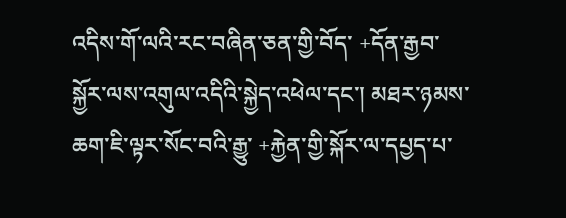འདིས་གོ་ལའི་རང་བཞིན་ཅན་གྱི་བོད་ +དོན་རྒྱབ་སྐྱོར་ལས་འགུལ་འདིའི་སྐྱེད་འཕེལ་དང་། མཐར་ཉམས་ཆག་ཇི་ལྟར་སོང་བའི་རྒྱུ་ +རྐྱེན་གྱི་སྐོར་ལ་དཔྱད་པ་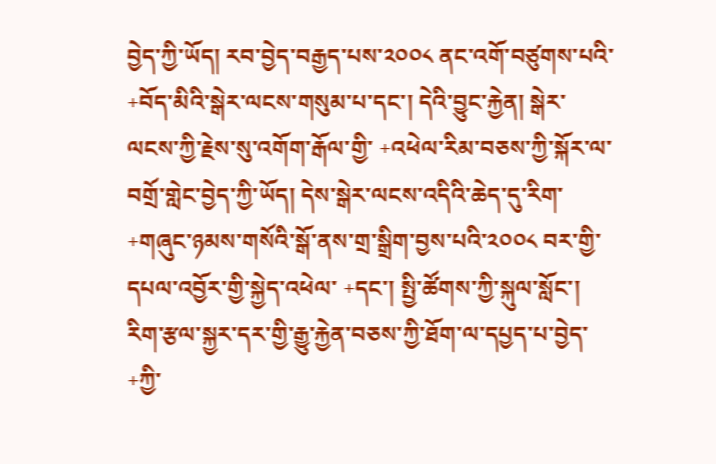བྱེད་ཀྱི་ཡོད། རབ་བྱེད་བརྒྱད་པས་༢༠༠༨ ནང་འགོ་བཙུགས་པའི་ +བོད་མིའི་སྒེར་ལངས་གསུམ་པ་དང་། དེའི་བྱུང་རྐྱེན། སྒེར་ལངས་ཀྱི་རྗེས་སུ་འགོག་རྒོལ་གྱི་ +འཕེལ་རིམ་བཅས་ཀྱི་སྐོར་ལ་བགྲོ་གླེང་བྱེད་ཀྱི་ཡོད། དེས་སྒེར་ལངས་འདིའི་ཆེད་དུ་རིག་ +གཞུང་ཉམས་གསོའི་སྒོ་ནས་གྲ་སྒྲིག་བྱས་པའི་༢༠༠༨ བར་གྱི་དཔལ་འབྱོར་གྱི་སྐྱེད་འཕེལ་ +དང་། སྤྱི་ཚོགས་ཀྱི་སྐུལ་སློང་། རིག་རྩལ་སྐྱར་དར་གྱི་རྒྱུ་རྐྱེན་བཅས་ཀྱི་ཐོག་ལ་དཔྱད་པ་བྱེད་ +ཀྱི་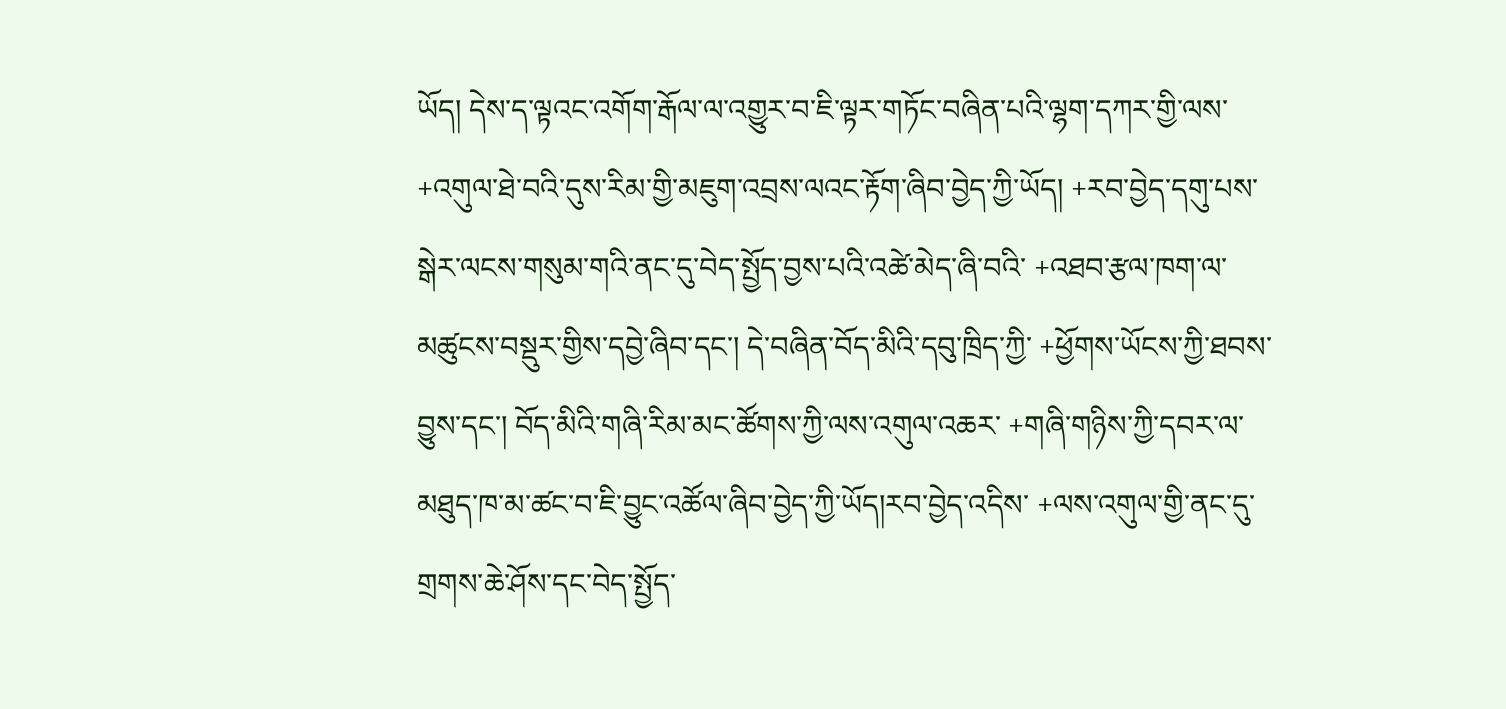ཡོད། དེས་ད་ལྟའང་འགོག་རྒོལ་ལ་འགྱུར་བ་ཇི་ལྟར་གཏོང་བཞིན་པའི་ལྷག་དཀར་གྱི་ལས་ +འགུལ་ཐེ་བའི་དུས་རིམ་གྱི་མཇུག་འབྲས་ལའང་རྟོག་ཞིབ་བྱེད་ཀྱི་ཡོད། +རབ་བྱེད་དགུ་པས་སྒེར་ལངས་གསུམ་གའི་ནང་དུ་བེད་སྤྱོད་བྱས་པའི་འཚེ་མེད་ཞི་བའི་ +འཐབ་རྩལ་ཁག་ལ་མཚུངས་བསྡུར་གྱིས་དབྱེ་ཞིབ་དང་། དེ་བཞིན་བོད་མིའི་དབུ་ཁྲིད་ཀྱི་ +ཕྱོགས་ཡོངས་ཀྱི་ཐབས་བྱུས་དང་། བོད་མིའི་གཞི་རིམ་མང་ཚོགས་ཀྱི་ལས་འགུལ་འཆར་ +གཞི་གཉིས་ཀྱི་དབར་ལ་མཐུད་ཁ་མ་ཚང་བ་ཇི་བྱུང་འཚོལ་ཞིབ་བྱེད་ཀྱི་ཡོད།རབ་བྱེད་འདིས་ +ལས་འགུལ་གྱི་ནང་དུ་གྲགས་ཆེ་ཤོས་དང་བེད་སྤྱོད་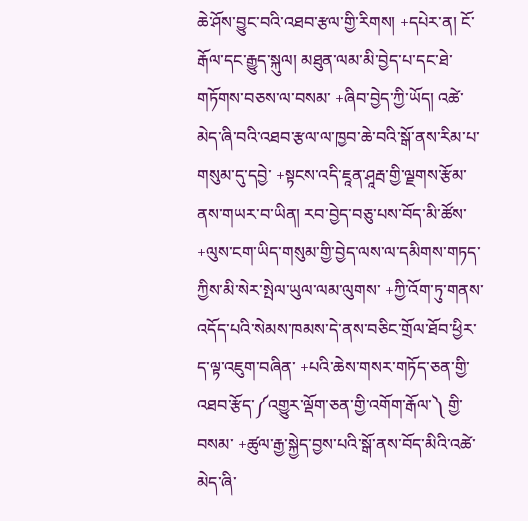ཆེ་ཤོས་བྱུང་བའི་འཐབ་རྩལ་གྱི་རིགས། +དཔེར་ན། ངོ་རྒོལ་དང་རྒྱུད་སྐུལ། མཐུན་ལམ་མི་བྱེད་པ་དང་ཐེ་གཏོགས་བཅས་ལ་བསམ་ +ཞིབ་བྱེད་ཀྱི་ཡོད། འཚེ་མེད་ཞི་བའི་འཐབ་རྩལ་ལ་ཁྱབ་ཆེ་བའི་སྒོ་ནས་རིམ་པ་གསུམ་དུ་དབྱེ་ +སྟངས་འདི་ཇཱན་ཤཱརྦ་གྱི་ལྗགས་རྩོམ་ནས་གཡར་བ་ཡིན། རབ་བྱེད་བཅུ་པས་བོད་མི་ཚོས་ +ལུས་ངག་ཡིད་གསུམ་གྱི་བྱེད་ལས་ལ་དམིགས་གཏད་ཀྱིས་མི་སེར་སྤེལ་ཡུལ་ལམ་ལུགས་ +ཀྱི་འོག་ཏུ་གནས་འདོད་པའི་སེམས་ཁམས་དེ་ནས་བཅིང་གྲོལ་ཐོབ་ཕྱིར་ད་ལྟ་འཇུག་བཞིན་ +པའི་ཆེས་གསར་གཏོད་ཅན་གྱི་འཐབ་རྩོད་༼འགྱུར་ལྡོག་ཅན་གྱི་འགོག་རྒོལ་༽ གྱི་བསམ་ +ཚུལ་རྒྱ་སྐྱེད་བྱས་པའི་སྒོ་ནས་བོད་མིའི་འཚེ་མེད་ཞི་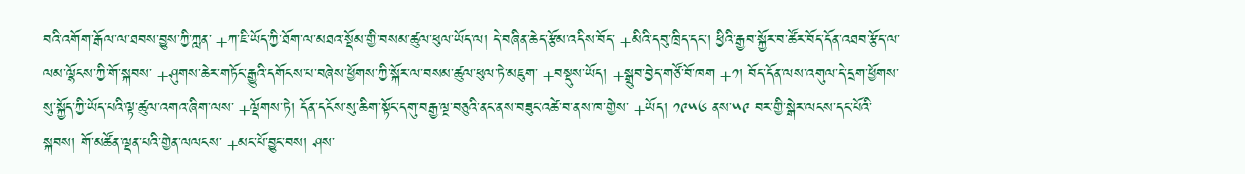བའི་འགོག་རྒོལ་ལ་ཐབས་བྱུས་ཀྱི་ཀླན་ +ཀ་ཇི་ཡོད་ཀྱི་ཐོག་ལ་མཐའ་སྡོམ་གྱི་བསམ་ཚུལ་ཕུལ་ཡོད་ལ། དེ་བཞིན་ཆེད་རྩོམ་འདིས་བོད་ +མིའི་དབུ་ཁྲིད་དང་། ཕྱིའི་རྒྱབ་སྐྱོར་བ་ཚོར་བོད་དོན་འཐབ་རྩོད་ལ་ལམ་ལྷོངས་ཀྱི་གོ་སྐབས་ +ཤུགས་ཆེར་གཏོང་རྒྱུའི་དགོངས་པ་བཞེས་ཕྱོགས་ཀྱི་སྐོར་ལ་བསམ་ཚུལ་ཕུལ་ཏེ་མཇུག་ +བསྡུས་ཡོད། +སྒྲུབ་བྱེད་གཙོ་བོ་ཁག +༡། བོད་དོན་ལས་འགུལ་དེ་དྲག་ཕྱོགས་སུ་སྐྱོད་ཀྱི་ཡོད་པའི་ལྟ་ཚུལ་འགའ་ཞིག་ལས་ +ལྡོགས་ཏེ། དོན་དངོས་སུ་ཆིག་སྟོང་དགུ་བརྒྱ་ལྔ་བཅུའི་ནང་ནས་བཟུང་འཚེ་བ་ནས་ཁ་གྱེས་ +ཡོད། ༡༩༥༦ ནས་༥༩ བར་གྱི་སྒེར་ལངས་དང་པོའི་སྐབས། གོ་མཚོན་ལྡན་པའི་གྱེན་ལལངས་ +མང་པོ་བྱུང་བས། ཤས་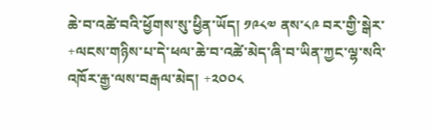ཆེ་བ་འཚེ་བའི་ཕྱོགས་སུ་ཕྱིན་ཡོད། ༡༩༨༧ ནས་༨༩ བར་གྱི་སྒེར་ +ལངས་གཉིས་པ་དེ་ཕལ་ཆེ་བ་འཚེ་མེད་ཞི་བ་ཡིན་ཀྱང་ལྷ་སའི་འཁོར་རྒྱ་ལས་བརྒལ་མེད། +༢༠༠༨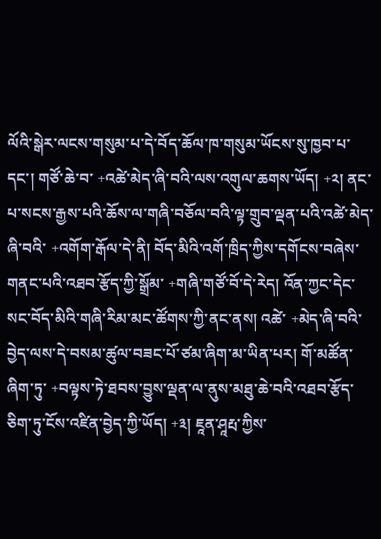ལོའི་སྒེར་ལངས་གསུམ་པ་དེ་བོད་ཆོལ་ཁ་གསུམ་ཡོངས་སུ་ཁྱབ་པ་དང་། གཙོ་ཆེ་བ་ +འཚེ་མེད་ཞི་བའི་ལས་འགུལ་ཆགས་ཡོད། +༢། ནང་པ་སངས་རྒྱས་པའི་ཆོས་ལ་གཞི་བཅོལ་བའི་ལྟ་གྲུབ་ལྡན་པའི་འཚེ་མེད་ཞི་བའི་ +འགོག་རྒོལ་དེ་ནི། བོད་མིའི་འགོ་ཁྲིད་ཀྱིས་དགོངས་བཞེས་གནང་པའི་འཐབ་རྩོད་ཀྱི་སྒྲོམ་ +གཞི་གཙོ་བོ་དེ་རེད། འོན་ཀྱང་དེང་སང་བོད་མིའི་གཞི་རིམ་མང་ཚོགས་ཀྱི་ནང་ནས། འཚེ་ +མེད་ཞི་བའི་བྱེད་ལས་དེ་བསམ་ཚུལ་བཟང་པོ་ཙམ་ཞིག་མ་ཡིན་པར། གོ་མཚོན་ཞིག་ཏུ་ +བལྟས་ཏེ་ཐབས་བྱུས་ལྡན་ལ་ནུས་མཐུ་ཆེ་བའི་འཐབ་རྩོད་ཅིག་ཏུ་ངོས་འཛིན་བྱེད་ཀྱི་ཡོད། +༣། ཇཱན་ཤཱརྤ་ཀྱིས་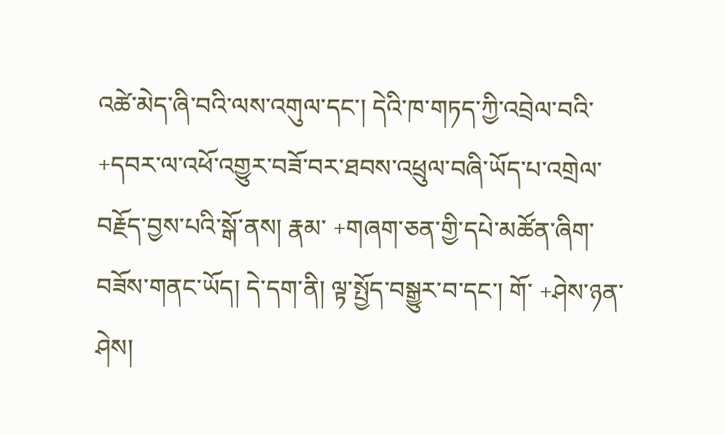འཚེ་མེད་ཞི་བའི་ལས་འགུལ་དང་། དེའི་ཁ་གཏད་ཀྱི་འབྲེལ་བའི་ +དབར་ལ་འཕོ་འགྱུར་བཟོ་བར་ཐབས་འཕྲུལ་བཞི་ཡོད་པ་འགྲེལ་བརྗོད་བྱས་པའི་སྒོ་ནས། རྣམ་ +གཞག་ཅན་གྱི་དཔེ་མཚོན་ཞིག་བཟོས་གནང་ཡོད། དེ་དག་ནི། ལྟ་སྤྱོད་བསྒྱུར་བ་དང་། གོ་ +ཤེས་ཉན་ཤེས།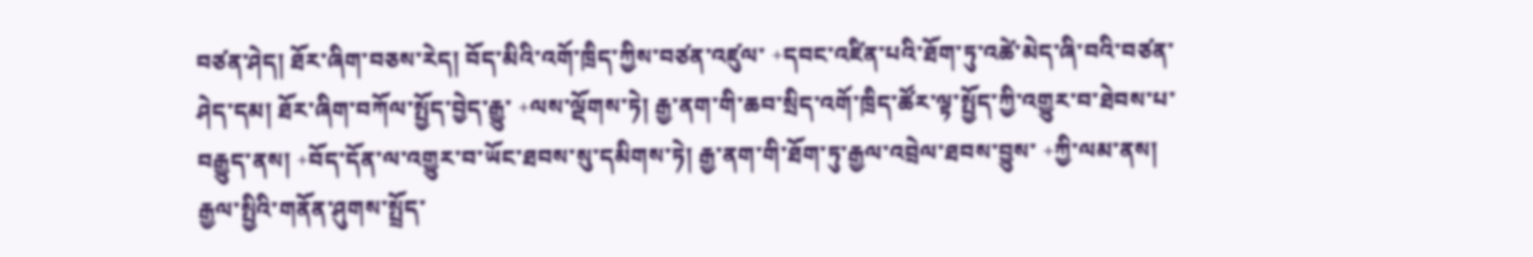བཙན་ཤེད། ཐོར་ཞིག་བཅས་རེད། བོད་མིའི་འགོ་ཁྲིད་ཀྱིས་བཙན་འཛུལ་ +དབང་འཛིན་པའི་ཐོག་ཏུ་འཚེ་མེད་ཞི་བའི་བཙན་ཤེད་དམ། ཐོར་ཞིག་བཀོལ་སྤྱོད་བྱེད་རྒྱུ་ +ལས་ལྡོགས་ཏེ། རྒྱ་ནག་གི་ཆབ་སྲིད་འགོ་ཁྲིད་ཚོར་ལྟ་སྤྱོད་ཀྱི་འགྱུར་བ་ཐེབས་པ་བརྒྱུད་ནས། +བོད་དོན་ལ་འགྱུར་བ་ཡོང་ཐབས་སུ་དམིགས་ཏེ། རྒྱ་ནག་གི་ཐོག་ཏུ་རྒྱལ་འབྲེལ་ཐབས་བྱུས་ +ཀྱི་ལམ་ནས། རྒྱལ་སྤྱིའི་གནོན་ཤུགས་སྤྲོད་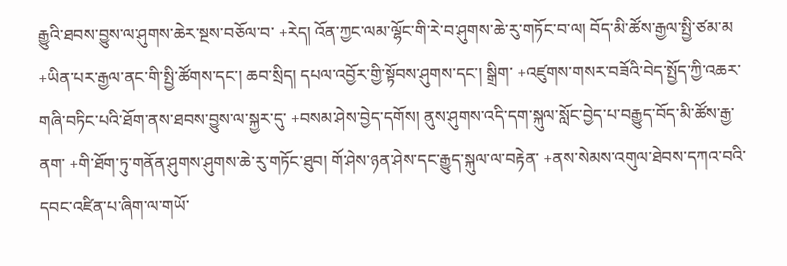རྒྱུའི་ཐབས་བྱུས་ལ་ཤུགས་ཆེར་སྔས་བཅོལ་བ་ +རེད། འོན་ཀྱང་ལམ་ལྷོང་གི་རེ་བ་ཤུགས་ཆེ་རུ་གཏོང་བ་ལ། བོད་མི་ཚོས་རྒྱལ་སྤྱི་ཙམ་མ +ཡིན་པར་རྒྱལ་ནང་གི་སྤྱི་ཚོགས་དང་། ཆབ་སྲིད། དཔལ་འབྱོར་གྱི་སྟོབས་ཤུགས་དང་། སྒྲིག་ +འཛུགས་གསར་བཟོའི་བེད་སྤྱོད་ཀྱི་འཆར་གཞི་བཏིང་པའི་ཐོག་ནས་ཐབས་བྱུས་ལ་སྐྱར་དུ་ +བསམ་ཤེས་བྱེད་དགོས། ནུས་ཤུགས་འདི་དག་སྐུལ་སློང་བྱེད་པ་བརྒྱུད་བོད་མི་ཚོས་རྒྱ་ནག་ +གི་ཐོག་ཏུ་གནོན་ཤུགས་ཤུགས་ཆེ་རུ་གཏོང་ཐུབ། གོ་ཤེས་ཉན་ཤེས་དང་རྒྱུད་སྐུལ་ལ་བརྟེན་ +ནས་སེམས་འགུལ་ཐེབས་དཀའ་བའི་དབང་འཛིན་པ་ཞིག་ལ་གཡོ་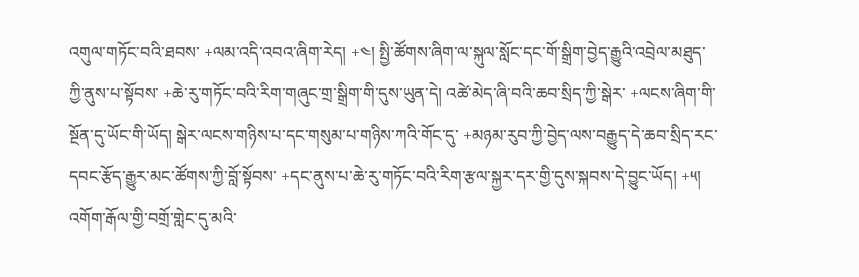འགུལ་གཏོང་བའི་ཐབས་ +ལམ་འདི་འབའ་ཞིག་རེད། +༤། སྤྱི་ཚོགས་ཞིག་ལ་སྐུལ་སློང་དང་གོ་སྒྲིག་བྱེད་རྒྱུའི་འབྲེལ་མཐུད་ཀྱི་ནུས་པ་སྟོབས་ +ཆེ་རུ་གཏོང་བའི་རིག་གཞུང་གྲ་སྒྲིག་གི་དུས་ཡུན་དེ། འཚེ་མེད་ཞི་བའི་ཆབ་སྲིད་ཀྱི་སྒེར་ +ལངས་ཞིག་གི་སྔོན་དུ་ཡོང་གི་ཡོད། སྒེར་ལངས་གཉིས་པ་དང་གསུམ་པ་གཉིས་ཀའི་གོང་དུ་ +མཉམ་རུབ་ཀྱི་བྱེད་ལས་བརྒྱུད་དེ་ཆབ་སྲིད་རང་དབང་རྩོད་རྒྱུར་མང་ཚོགས་ཀྱི་བློ་སྟོབས་ +དང་ནུས་པ་ཆེ་རུ་གཏོང་བའི་རིག་རྩལ་སྐྱར་དར་གྱི་དུས་སྐབས་དེ་བྱུང་ཡོད། +༥། འགོག་རྒོལ་གྱི་བགྲོ་གླེང་དུ་མའི་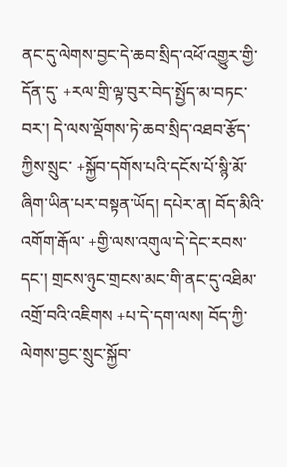ནང་དུ་ལེགས་བྱང་དེ་ཆབ་སྲིད་འཕོ་འགྱུར་གྱི་དོན་དུ་ +རལ་གྲི་ལྟ་བུར་བེད་སྤྱོད་མ་བཏང་བར་། དེ་ལས་ལྡོགས་ཏེ་ཆབ་སྲིད་འཐབ་རྩོད་ཀྱིས་སྲུང་ +སྐྱོབ་དགོས་པའི་དངོས་པོ་སྙི་མོ་ཞིག་ཡིན་པར་བསྟན་ཡོད། དཔེར་ན། བོད་མིའི་འགོག་རྒོལ་ +གྱི་ལས་འགུལ་དེ་དེང་རབས་དང་། གྲངས་ཉུང་གྲངས་མང་གི་ནང་དུ་འཐིམ་འགྲོ་བའི་འཇིགས +པ་དེ་དག་ལས། བོད་ཀྱི་ལེགས་བྱང་སྲུང་སྐྱོབ་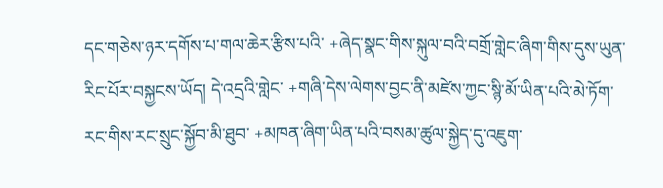དང་གཅེས་ཉར་དགོས་པ་གལ་ཆེར་རྩིས་པའི་ +ཞེད་སྣང་གིས་སྐུལ་བའི་བགྲོ་གླེང་ཞིག་གིས་དུས་ཡུན་རིང་པོར་བསྐྱངས་ཡོད། དེ་འདྲའི་གླེང་ +གཞི་དེས་ལེགས་བྱང་ནི་མཛེས་ཀྱང་སྙི་མོ་ཡིན་པའི་མེ་ཏོག་རང་གིས་རང་སྲུང་སྐྱོབ་མི་ཐུབ་ +མཁན་ཞིག་ཡིན་པའི་བསམ་ཚུལ་སྐྱེད་དུ་འཇུག་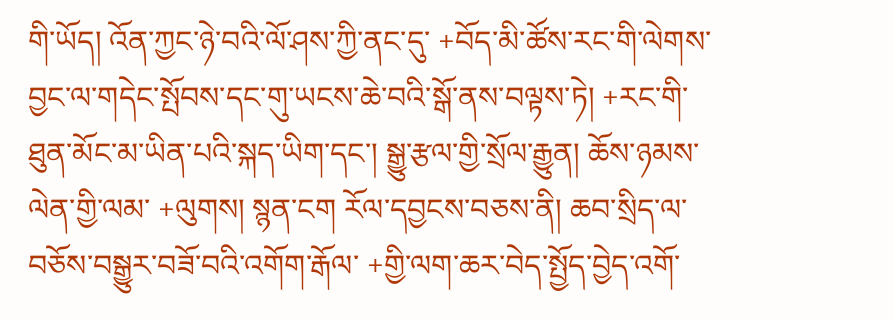གི་ཡོད། འོན་ཀྱང་ཉེ་བའི་ལོ་ཤས་ཀྱི་ནང་དུ་ +བོད་མི་ཚོས་རང་གི་ལེགས་བྱང་ལ་གདེང་སྤོབས་དང་གུ་ཡངས་ཆེ་བའི་སྒོ་ནས་བལྟས་ཏེ། +རང་གི་ཐུན་མོང་མ་ཡིན་པའི་སྐད་ཡིག་དང་། སྒྱུ་རྩལ་གྱི་སྲོལ་རྒྱུན། ཆོས་ཉམས་ལེན་གྱི་ལམ་ +ལུགས། སྙན་ངག རོལ་དབྱངས་བཅས་ནི། ཆབ་སྲིད་ལ་བཅོས་བསྒྱུར་བཟོ་བའི་འགོག་རྒོལ་ +གྱི་ལག་ཆར་བེད་སྤྱོད་བྱེད་འགོ་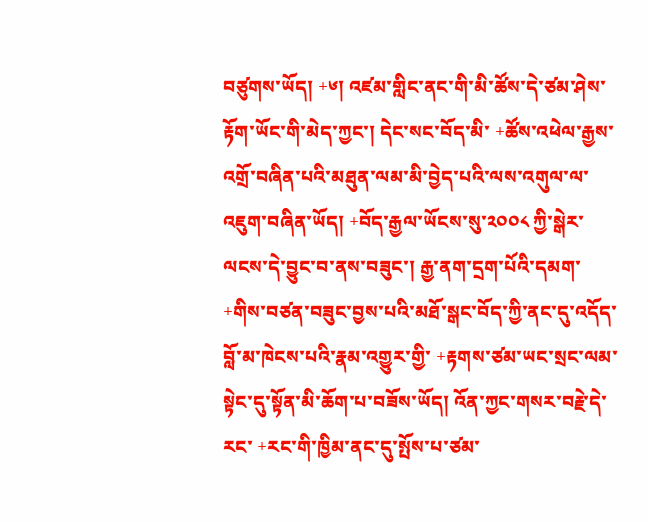བཙུགས་ཡོད། +༦། འཛམ་གླིང་ནང་གི་མི་ཚོས་དེ་ཙམ་ཤེས་རྟོག་ཡོང་གི་མེད་ཀྱང་། དེང་སང་བོད་མི་ +ཚོས་འཕེལ་རྒྱས་འགྲོ་བཞིན་པའི་མཐུན་ལམ་མི་བྱེད་པའི་ལས་འགུལ་ལ་འཇུག་བཞིན་ཡོད། +བོད་རྒྱལ་ཡོངས་སུ་༢༠༠༨ ཀྱི་སྒེར་ལངས་དེ་བྱུང་བ་ནས་བཟུང་། རྒྱ་ནག་དྲག་པོའི་དམག་ +གིས་བཙན་བཟུང་བྱས་པའི་མཐོ་སྒང་བོད་ཀྱི་ནང་དུ་འདོད་བློ་མ་ཁེངས་པའི་རྣམ་འགྱུར་གྱི་ +རྟགས་ཙམ་ཡང་སྲང་ལམ་སྟེང་དུ་སྟོན་མི་ཆོག་པ་བཟོས་ཡོད། འོན་ཀྱང་གསར་བརྗེ་དེ་རང་ +རང་གི་ཁྱིམ་ནང་དུ་སྤོས་པ་ཙམ་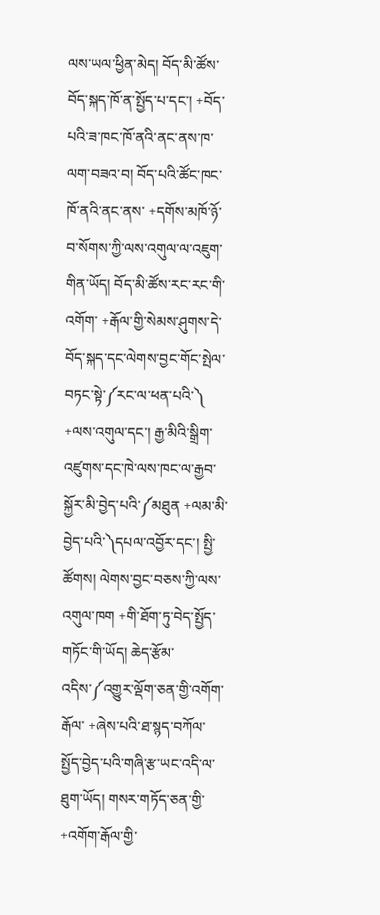ལས་ཡལ་ཕྱིན་མེད། བོད་མི་ཚོས་བོད་སྐད་ཁོ་ན་སྤྱོད་པ་དང་། +བོད་པའི་ཟ་ཁང་ཁོ་ནའི་ནང་ནས་ཁ་ལག་བཟའ་བ། བོད་པའི་ཚོང་ཁང་ཁོ་ནའི་ནང་ནས་ +དགོས་མཁོ་ཉོ་བ་སོགས་ཀྱི་ལས་འགུལ་ལ་འཇུག་གིན་ཡོད། བོད་མི་ཚོས་རང་རང་གི་འགོག་ +རྒོལ་གྱི་སེམས་ཤུགས་དེ་བོད་སྐད་དང་ལེགས་བྱང་གོང་སྤེལ་བཏང་སྟེ་༼རང་ལ་ཕན་པའི་༽ +ལས་འགུལ་དང་། རྒྱ་མིའི་སྒྲིག་འཛུགས་དང་ཁེ་ལས་ཁང་ལ་རྒྱབ་སྐྱོར་མི་བྱེད་པའི་༼མཐུན +ལམ་མི་བྱེད་པའི་༽དཔལ་འབྱོར་དང་། སྤྱི་ཚོགས། ལེགས་བྱང་བཅས་ཀྱི་ལས་འགུལ་ཁག +གི་ཐོག་ཏུ་བེད་སྤྱོད་གཏོང་གི་ཡོད། ཆེད་རྩོམ་འདིས་༼འགྱུར་ལྡོག་ཅན་གྱི་འགོག་རྒོལ་ +ཞེས་པའི་ཐ་སྙད་བཀོལ་སྤྱོད་བྱེད་པའི་གཞི་རྩ་ཡང་འདི་ལ་ཐུག་ཡོད། གསར་གཏོད་ཅན་གྱི་ +འགོག་རྒོལ་གྱི་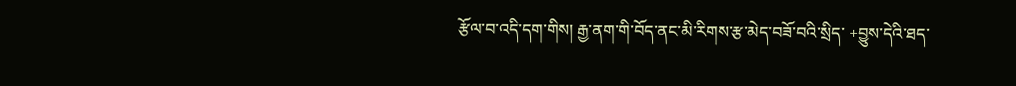རྩོལ་བ་འདི་དག་གིས། རྒྱ་ནག་གི་བོད་ནང་མི་རིགས་རྩ་མེད་བཟོ་བའི་སྲིད་ +བྱུས་དེའི་ཐད་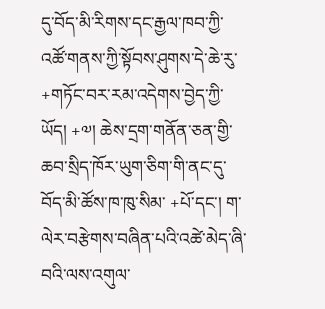དུ་བོད་མི་རིགས་དང་རྒྱལ་ཁབ་ཀྱི་འཚོ་གནས་ཀྱི་སྟོབས་ཤུགས་དེ་ཆེ་རུ་ +གཏོང་བར་རམ་འདེགས་བྱེད་ཀྱི་ཡོད། +༧། ཆེས་དྲག་གནོན་ཅན་གྱི་ཆབ་སྲིད་ཁོར་ཡུག་ཅིག་གི་ནང་དུ་བོད་མི་ཚོས་ཁ་ཁུ་སིམ་ +པོ་དང་། ག་ལེར་བརྩེགས་བཞིན་པའི་འཚེ་མེད་ཞི་བའི་ལས་འགུལ་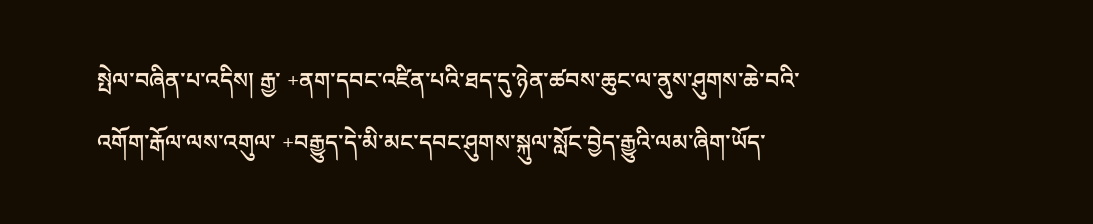སྤེལ་བཞིན་པ་འདིས། རྒྱ་ +ནག་དབང་འཛིན་པའི་ཐད་དུ་ཉེན་ཚབས་ཆུང་ལ་ནུས་ཤུགས་ཆེ་བའི་འགོག་རྒོལ་ལས་འགུལ་ +བརྒྱུད་དེ་མི་མང་དབང་ཤུགས་སྐུལ་སློང་བྱེད་རྒྱུའི་ལམ་ཞིག་ཡོད་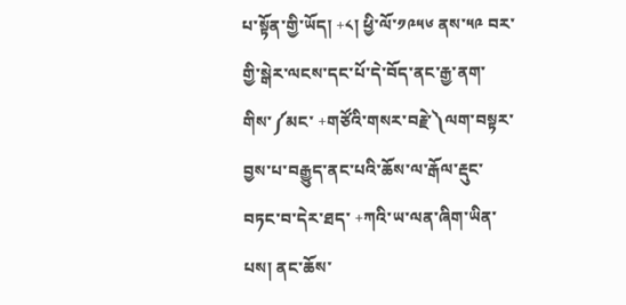པ་སྟོན་གྱི་ཡོད། +༨། ཕྱི་ལོ་༡༩༥༦ ནས་༥༩ བར་གྱི་སྒེར་ལངས་དང་པོ་དེ་བོད་ནང་རྒྱ་ནག་གིས་༼མང་ +གཙོའི་གསར་བརྗེ་༽ལག་བསྟར་བྱས་པ་བརྒྱུད་ནང་པའི་ཆོས་ལ་རྒོལ་རྡུང་བཏང་བ་དེར་ཐད་ +ཀའི་ཡ་ལན་ཞིག་ཡིན་པས། ནང་ཆོས་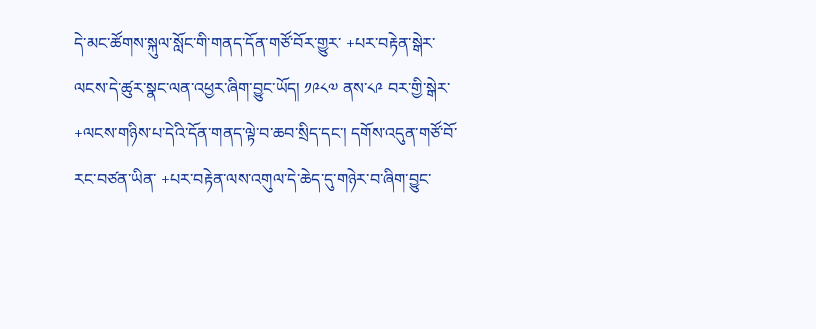དེ་མང་ཚོགས་སྐུལ་སློང་གི་གནད་དོན་གཙོ་བོར་གྱུར་ +པར་བརྟེན་སྒེར་ལངས་དེ་ཚུར་སྣང་ལན་འཕྱར་ཞིག་བྱུང་ཡོད། ༡༩༨༧ ནས་༨༩ བར་གྱི་སྒེར་ +ལངས་གཉིས་པ་དེའི་དོན་གནད་ལྟེ་བ་ཆབ་སྲིད་དང་། དགོས་འདུན་གཙོ་བོ་རང་བཙན་ཡིན་ +པར་བརྟེན་ལས་འགུལ་དེ་ཆེད་དུ་གཉེར་བ་ཞིག་བྱུང་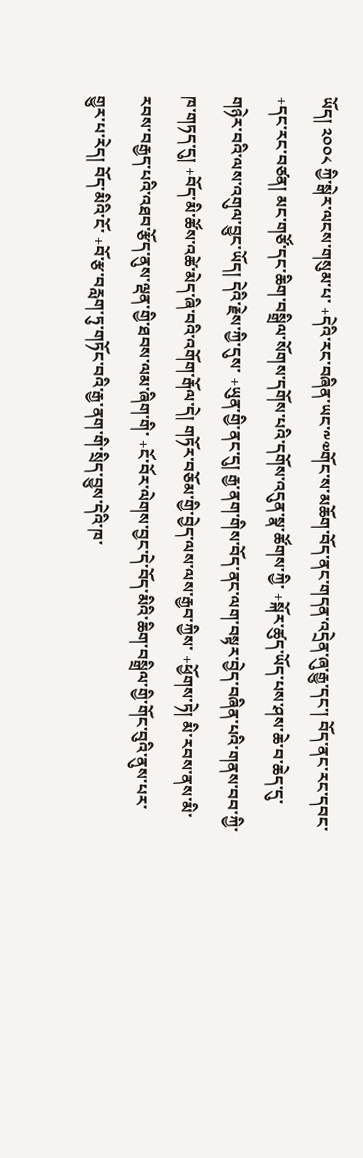ཡོད། ༢༠༠༨ ཀྱི་སྒེར་ལངས་གསུམ་པ་ +དེའི་རང་བཞིན་ཡང་༸༧གོང་ས་མཆོག་བོད་ནང་གདན་འདྲེན་ཞུ་རྒྱུ་དང་། བོད་ནང་རང་དབང་ +དང་རང་བཙན། མང་གཙོ་དང་ཆིག་བསྒྲིལ་སོགས་དགོས་པའི་དགོས་འདུན་སྣ་ཚོགས་ཀྱི་ +སྐོར་ཚུད་ཡོད་པས་ཤས་ཆེ་བ་ཆེད་དུ་གཉེར་བའི་ལས་འགུལ་བྱུང་ཡོད། དེའི་རྗེས་ཀྱི་དུས་ +ཡུན་གྱི་ནང་དུ། རྒྱ་ནག་གིས་བོད་ནང་ལག་བསྟར་བྱེད་བཞིན་པའི་གནས་བབ་ཀྱི་ཁ་གཏད་དུ། +བོད་མི་ཚོས་འཚེ་མེད་ཞི་བའི་འགོག་རྒོལ་དེ། གཏོར་བཅོམ་གྱི་བྱེད་ལས་ལས་རྒྱབ་ཀྱིས་ +ཕྱོགས་ཏེ། མི་རབས་ནས་མི་རབས་བརྒྱད་པའི་འཐབ་རྩོད་ནུས་ལྡན་གྱི་ཐབས་ལམ་ཞིག་གི་ +ངོ་བོར་ལེགས་བྱང་དེ་བོད་མིའི་ཆིག་བསྒྲིལ་གྱི་གོང་བུའི་ནུས་པར་གྱུར་པ་རེད། བོད་མིའི་ངོ་ +བོ་རྩ་བརླག་ཏུ་གཏོང་བའི་རྒྱ་ནག་གི་སྲིད་བྱུས་དེའི་ཁ་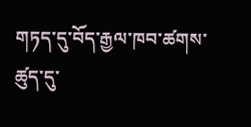གཏད་དུ་བོད་རྒྱལ་ཁབ་ཚགས་ཚུད་དུ་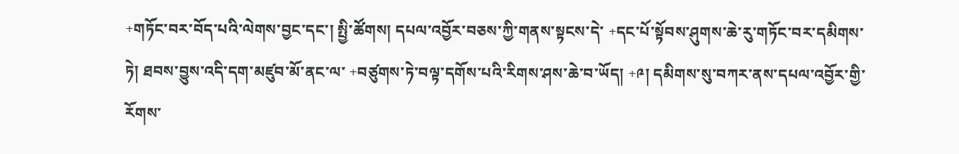+གཏོང་བར་བོད་པའི་ལེགས་བྱང་དང་། སྤྱི་ཚོགས། དཔལ་འབྱོར་བཅས་ཀྱི་གནས་སྟངས་དེ་ +དང་པོ་སྟོབས་ཤུགས་ཆེ་རུ་གཏོང་བར་དམིགས་ཏེ། ཐབས་བྱུས་འདི་དག་མཛུབ་མོ་ནང་ལ་ +བཙུགས་ཏེ་བལྟ་དགོས་པའི་རིགས་ཤས་ཆེ་བ་ཡོད། +༩། དམིགས་སུ་བཀར་ནས་དཔལ་འབྱོར་གྱི་རོགས་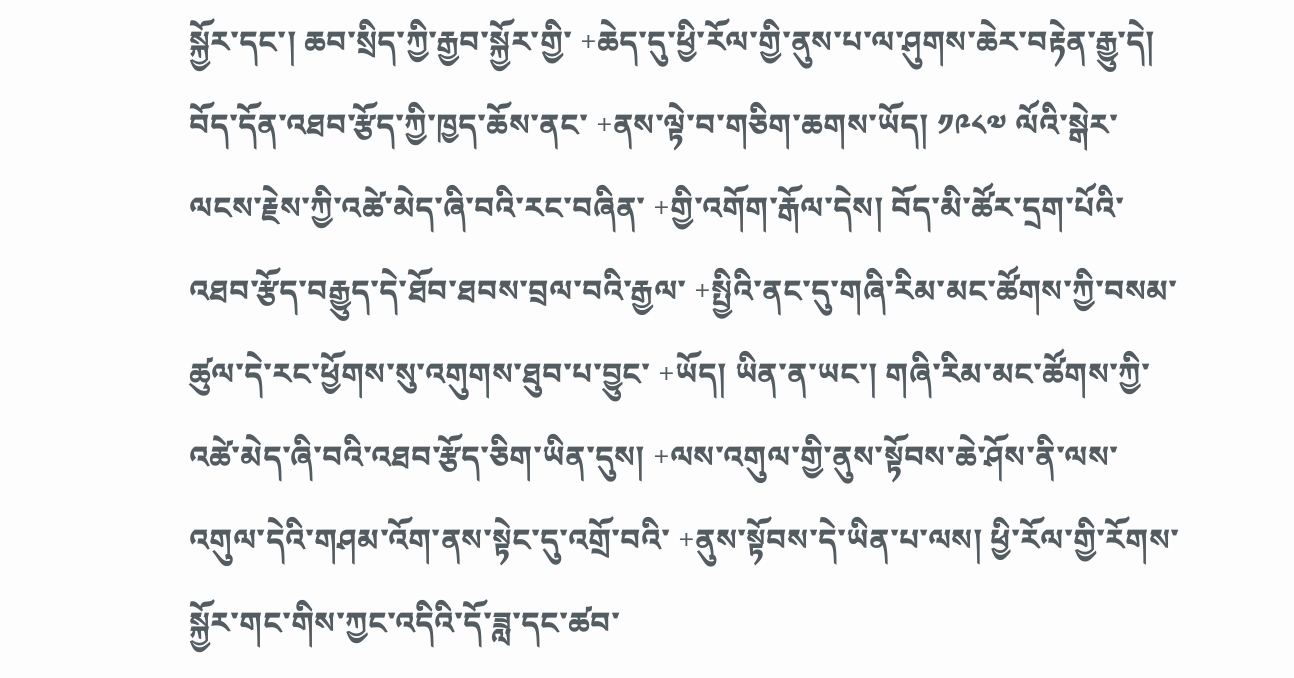སྐྱོར་དང་། ཆབ་སྲིད་ཀྱི་རྒྱབ་སྐྱོར་གྱི་ +ཆེད་དུ་ཕྱི་རོལ་གྱི་ནུས་པ་ལ་ཤུགས་ཆེར་བརྟེན་རྒྱུ་དེ། བོད་དོན་འཐབ་རྩོད་ཀྱི་ཁྱད་ཆོས་ནང་ +ནས་ལྟེ་བ་གཅིག་ཆགས་ཡོད། ༡༩༨༧ ལོའི་སྒེར་ལངས་རྗེས་ཀྱི་འཚེ་མེད་ཞི་བའི་རང་བཞིན་ +གྱི་འགོག་རྒོལ་དེས། བོད་མི་ཚོར་དྲག་པོའི་འཐབ་རྩོད་བརྒྱུད་དེ་ཐོབ་ཐབས་བྲལ་བའི་རྒྱལ་ +སྤྱིའི་ནང་དུ་གཞི་རིམ་མང་ཚོགས་ཀྱི་བསམ་ཚུལ་དེ་རང་ཕྱོགས་སུ་འགུགས་ཐུབ་པ་བྱུང་ +ཡོད། ཡིན་ན་ཡང་། གཞི་རིམ་མང་ཚོགས་ཀྱི་འཚེ་མེད་ཞི་བའི་འཐབ་རྩོད་ཅིག་ཡིན་དུས། +ལས་འགུལ་གྱི་ནུས་སྟོབས་ཆེ་ཤོས་ནི་ལས་འགུལ་དེའི་གཤམ་འོག་ནས་སྟེང་དུ་འགྲོ་བའི་ +ནུས་སྟོབས་དེ་ཡིན་པ་ལས། ཕྱི་རོལ་གྱི་རོགས་སྐྱོར་གང་གིས་ཀྱང་འདིའི་དོ་ཟླ་དང་ཚབ་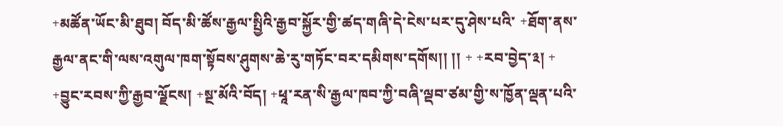+མཚོན་ཡོང་མི་ཐུབ། བོད་མི་ཚོས་རྒྱལ་སྤྱིའི་རྒྱབ་སྐྱོར་གྱི་ཚད་གཞི་དེ་ངེས་པར་དུ་ཤེས་པའི་ +ཐོག་ནས་རྒྱལ་ནང་གི་ལས་འགུལ་ཁག་སྟོབས་ཤུགས་ཆེ་རུ་གཏོང་བར་དམིགས་དགོས།། །། + +རབ་བྱེད་༣། + +བྱུང་རབས་ཀྱི་རྒྱབ་ལྗོངས། +སྔ་མོའི་བོད། +ཕཱ་རན་སི་རྒྱལ་ཁབ་ཀྱི་བཞི་ལྡབ་ཙམ་གྱི་ས་ཁྱོན་ལྡན་པའི་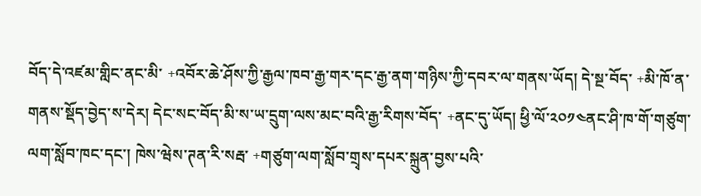བོད་དེ་འཛམ་གླིང་ནང་མི་ +འབོར་ཆེ་ཤོས་ཀྱི་རྒྱལ་ཁབ་རྒྱ་གར་དང་རྒྱ་ནག་གཉིས་ཀྱི་དབར་ལ་གནས་ཡོད། དེ་སྔ་བོད་ +མི་ཁོ་ན་གནས་སྡོད་བྱེད་ས་དེར། དེང་སང་བོད་མི་ས་ཡ་དྲུག་ལས་མང་བའི་རྒྱ་རིགས་བོད་ +ནང་དུ་ཡོད། ཕྱི་ལོ་༢༠༡༤ནང་ཤི་ཁ་གོ་གཙུག་ལག་སློབ་ཁང་དང་། ཁེས་ཝེས་ཊན་རི་སརྦ་ +གཙུག་ལག་སློབ་གྲྭས་དཔར་སྐྲུན་བྱས་པའི་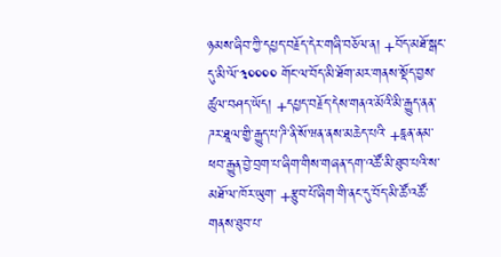ཉམས་ཞིབ་ཀྱི་དཔྱད་བརྗོད་དེར་གཞི་བཅོལ་ན། +བོད་མཐོ་སྒང་དུ་མི་ལོ་༣༠༠༠༠ གོང་ལ་བོད་མི་ཐོག་མར་གནས་སྡོད་བྱས་ཚུལ་བཤད་ཡོད། +དཔྱད་བརྗོད་དེས་གནའ་མོའི་མི་རྒྱུད་ནན་ཌར་ཐཱལ་གྱི་རྒྱུད་པ་ཌི་ནི་སོ་ཝན་ནས་མཆེད་པའི་ +ཇཱན་ནམ་ཕབ་རྒྱུན་བྱེ་བྲག་པ་ཞིག་གིས་གཞན་དག་འཚོ་མི་ཐུབ་པའི་ས་མཐོ་ལ་ཁོར་ཡུག་ +རྩུབ་པོ་ཞིག་གི་ནང་དུ་བོད་མི་ཚོ་འཚོ་གནས་ཐུབ་པ་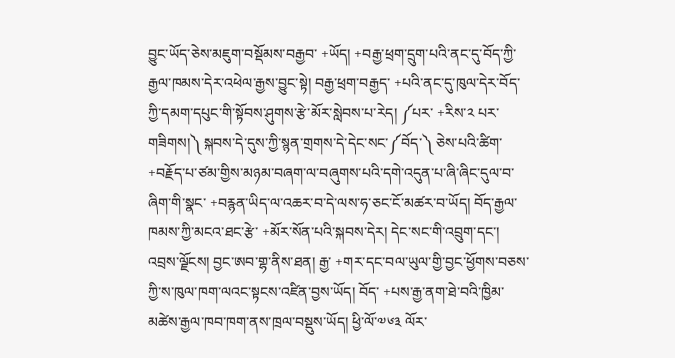བྱུང་ཡོད་ཅེས་མཇུག་བསྡོམས་བརྒྱབ་ +ཡོད། +བརྒྱ་ཕྲག་དྲུག་པའི་ནང་དུ་བོད་ཀྱི་རྒྱལ་ཁམས་དེར་འཕེལ་རྒྱས་བྱུང་སྟེ། བརྒྱ་ཕྲག་བརྒྱད་ +པའི་ནང་དུ་ཁུལ་དེར་བོད་ཀྱི་དམག་དཔུང་གི་སྟོབས་ཤུགས་རྩེ་མོར་སླེབས་པ་རེད། ༼པར་ +རིས་༢ པར་གཟིགས།༽ སྐབས་དེ་དུས་ཀྱི་སྙན་གྲགས་དེ་དེང་སང་༼བོད་༽ ཅེས་པའི་ཚིག་ +བརྗོད་པ་ཙམ་གྱིས་མཉམ་བཞག་ལ་བཞུགས་པའི་དགེ་འདུན་པ་ཞི་ཞིང་དུལ་བ་ཞིག་གི་སྣང་ +བརྙན་ཡིད་ལ་འཆར་བ་དེ་ལས་ཧ་ཅང་ངོ་མཚར་བ་ཡོད། བོད་རྒྱལ་ཁམས་ཀྱི་མངའ་ཐང་རྩེ་ +མོར་སོན་པའི་སྐབས་དེར། དེང་སང་གི་འབྲུག་དང་། འབྲས་ལྗོངས། བྱང་ཨབ་གྷ་ནིས་ཐན། རྒྱ་ +གར་དང་བལ་ཡུལ་གྱི་བྱང་ཕྱོགས་བཅས་ཀྱི་ས་ཁུལ་ཁག་ལའང་སྟངས་འཛིན་བྱས་ཡོད། བོད་ +པས་རྒྱ་ནག་ཐེ་བའི་ཁྱིམ་མཚེས་རྒྱལ་ཁབ་ཁག་ནས་ཁྲལ་བསྡུས་ཡོད། ཕྱི་ལོ་༧༦༣ ལོར་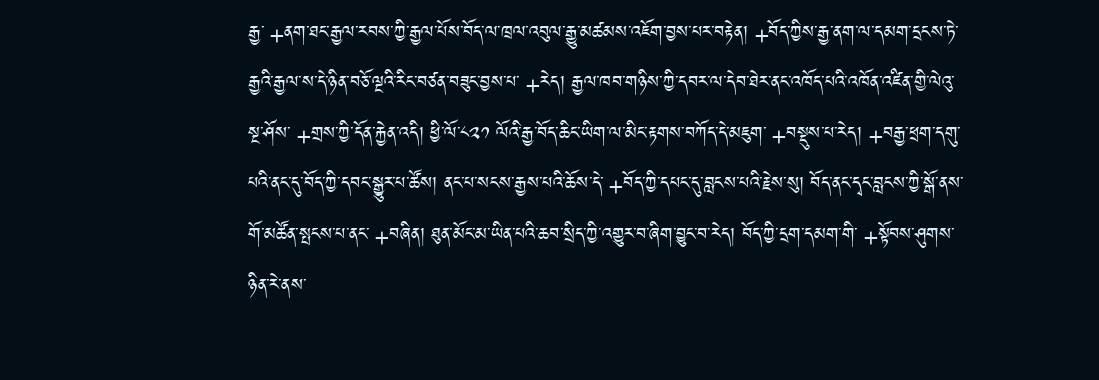རྒྱ་ +ནག་ཐང་རྒྱལ་རབས་ཀྱི་རྒྱལ་པོས་བོད་ལ་ཁྲལ་འབུལ་རྒྱུ་མཚམས་འཇོག་བྱས་པར་བརྟེན། +བོད་ཀྱིས་རྒྱ་ནག་ལ་དམག་དྲངས་ཏེ་རྒྱའི་རྒྱལ་ས་དེ་ཉིན་བཅོ་ལྔའི་རིང་བཙན་བཟུང་བྱས་པ་ +རེད། རྒྱལ་ཁབ་གཉིས་ཀྱི་དབར་ལ་དེབ་ཐེར་ནང་འཁོད་པའི་འཁོན་འཛིན་གྱི་ལེའུ་སྔ་ཤོས་ +གྲས་ཀྱི་དོན་རྐྱེན་འདི། ཕྱི་ལོ་༨༢༡ ལོའི་རྒྱ་བོད་ཆིང་ཡིག་ལ་མིང་རྟགས་བཀོད་དེ་མཇུག་ +བསྡུས་པ་རེད། +བརྒྱ་ཕྲག་དགུ་པའི་ནང་དུ་བོད་ཀྱི་དབང་སྒྱུར་པ་ཚོས། ནང་པ་སངས་རྒྱས་པའི་ཆོས་དེ་ +བོད་ཀྱི་དཔང་དུ་བླངས་པའི་རྗེས་སུ། བོད་ནང་དྭང་བླངས་ཀྱི་སྒོ་ནས་གོ་མཚོན་སྤངས་པ་ནང་ +བཞིན། ཐུན་མོང་མ་ཡིན་པའི་ཆབ་སྲིད་ཀྱི་འགྱུར་བ་ཞིག་བྱུང་བ་རེད། བོད་ཀྱི་དྲག་དམག་གི་ +སྟོབས་ཤུགས་ཉིན་རེ་ནས་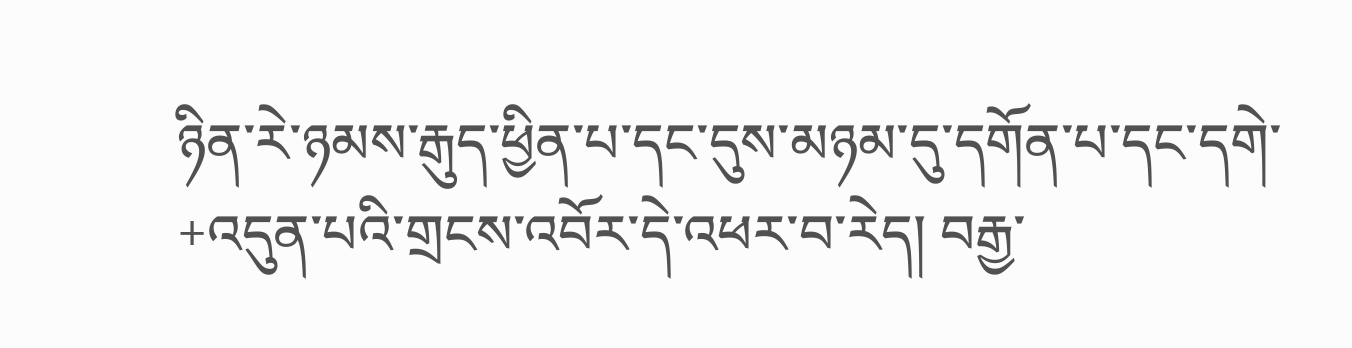ཉིན་རེ་ཉམས་རྒུད་ཕྱིན་པ་དང་དུས་མཉམ་དུ་དགོན་པ་དང་དགེ་ +འདུན་པའི་གྲངས་འབོར་དེ་འཕར་བ་རེད། བརྒྱ་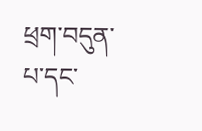ཕྲག་བདུན་པ་དང་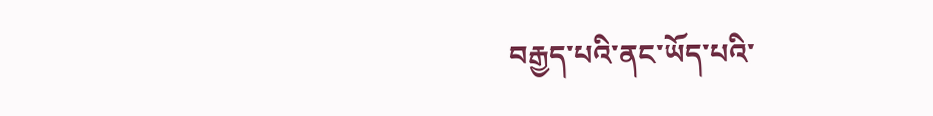བརྒྱད་པའི་ནང་ཡོད་པའི་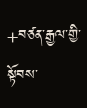+བཙན་རྒྱལ་གྱི་སྟོབས་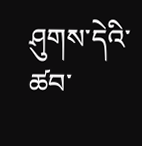ཤུགས་དེའི་ཚབ་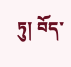ཏུ། བོད་